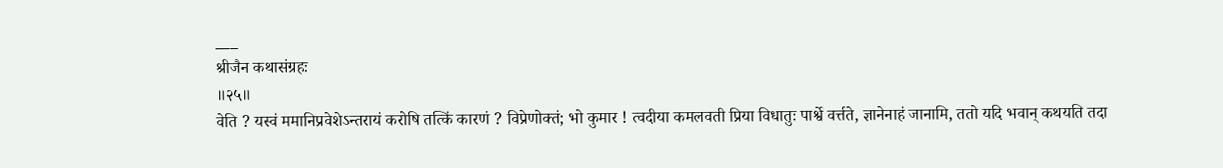___
श्रीजैन कथासंग्रहः
॥२५॥
वेति ? यस्वं ममानिप्रवेशेऽन्तरायं करोषि तत्किं कारणं ? विप्रेणोक्तं; भो कुमार ! त्वदीया कमलवती प्रिया विधातुः पार्श्वे वर्त्तते, ज्ञानेनाहं जानामि, ततो यदि भवान् कथयति तदा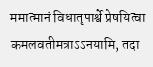ममात्मानं विधातृपार्श्वे प्रेषयित्वा कमलवतीमत्राऽऽनयामि, तदा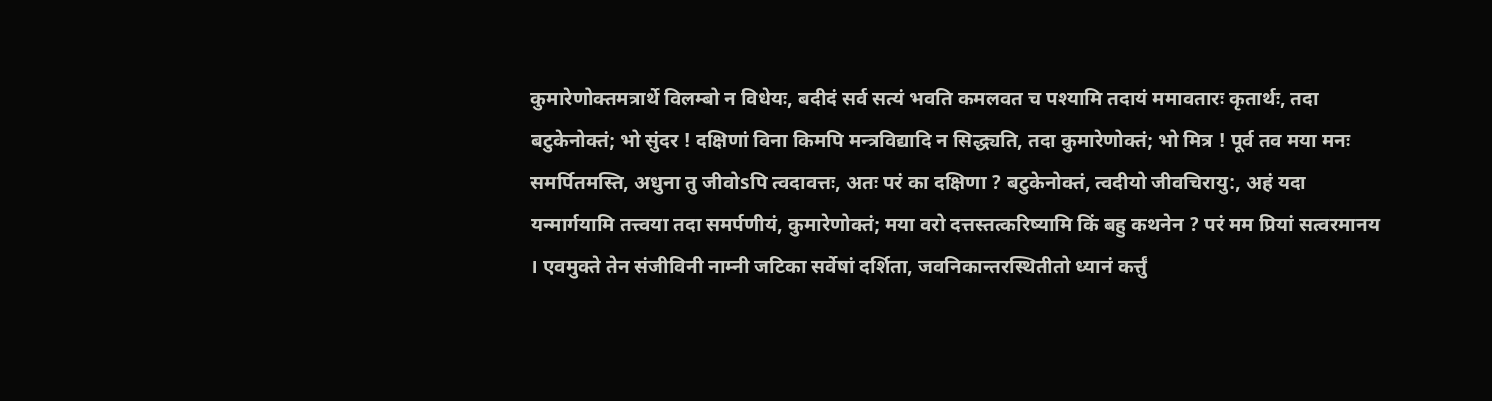कुमारेणोक्तमत्रार्थे विलम्बो न विधेयः, बदीदं सर्व सत्यं भवति कमलवत च पश्यामि तदायं ममावतारः कृतार्थः, तदा बटुकेनोक्तं; भो सुंदर ! दक्षिणां विना किमपि मन्त्रविद्यादि न सिद्ध्यति, तदा कुमारेणोक्तं; भो मित्र ! पूर्व तव मया मनः समर्पितमस्ति, अधुना तु जीवोsपि त्वदावत्तः, अतः परं का दक्षिणा ? बटुकेनोक्तं, त्वदीयो जीवचिरायु:, अहं यदा यन्मार्गयामि तत्त्वया तदा समर्पणीयं, कुमारेणोक्तं; मया वरो दत्तस्तत्करिष्यामि किं बहु कथनेन ? परं मम प्रियां सत्वरमानय । एवमुक्ते तेन संजीविनी नाम्नी जटिका सर्वेषां दर्शिता, जवनिकान्तरस्थितीतो ध्यानं कर्त्तुं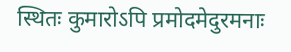स्थितः कुमारोऽपि प्रमोदमेदुरमनाः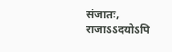संजातः, राजाऽऽदयोऽपि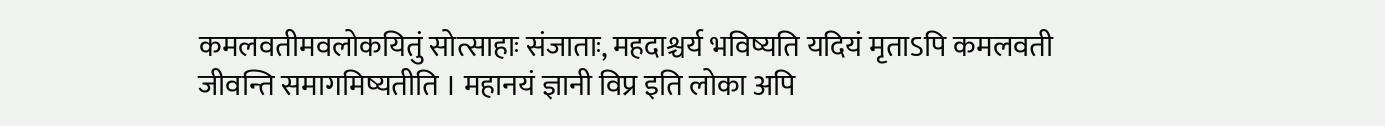कमलवतीमवलोकयितुं सोत्साहाः संजाताः, महदाश्चर्य भविष्यति यदियं मृताऽपि कमलवती जीवन्ति समागमिष्यतीति । महानयं ज्ञानी विप्र इति लोका अपि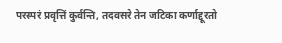परस्परं प्रवृत्तिं कुर्वन्ति, तदवसरे तेन जटिका कर्णाद्दूरतो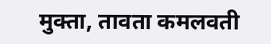मुक्ता, तावता कमलवती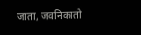जाता, जवनिकातो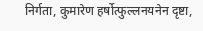निर्गता, कुमारेण हर्षोत्फुल्लनयनेन दृष्टा,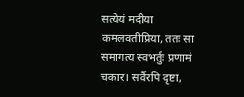सत्येयं मदीया कमलवतीप्रिया, ततः सा समागत्य स्वभर्तुः प्रणामं चकार। सर्वैरपि दृष्टा,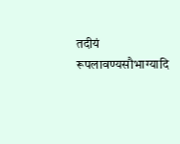तदीयं रूपलावण्यसौभाग्यादि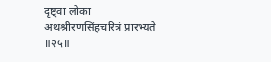दृष्ट्वा लोका
अथश्रीरणसिंहचरित्रं प्रारभ्यते
॥२५॥